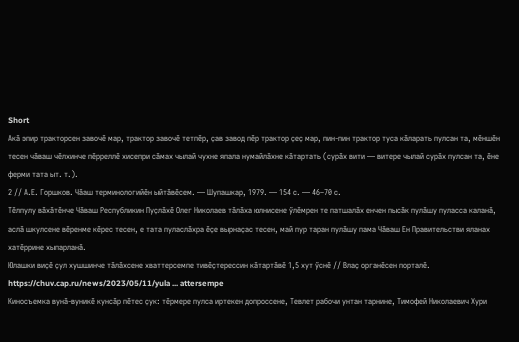Short
Акӑ эпир тракторсен завочӗ мар, трактор завочӗ тетпӗр, ҫав завод пӗр трактор ҫеҫ мар, пин-пин трактор туса кӑларать пулсан та, мӗншӗн тесен чӑваш чӗлхинче пӗрреллӗ хисепри сӑмах чылай чухне япала нумайлӑхне кӑтартать (сурӑх вити — витере чылай сурӑх пулсан та, ӗне ферми тата ыт. т.).
2 // А.Е. Горшков. Чӑаш терминологийӗн ыйтӑвӗсем. — Шупашкар, 1979. — 154 с. — 46–70 с.
Тӗлпулу вӑхӑтӗнче Чӑваш Республикин Пуҫлӑхӗ Олег Николаев тӑлӑха юлнисене ӳлӗмрен те патшалӑх енчен пысӑк пулӑшу пуласса каланӑ, аслӑ шкулсене вӗренме кӗрес тесен, е тата пуласлӑхра ӗҫе вырнаҫас тесен, май пур таран пулӑшу пама Чӑваш Ен Правительстви яланах хатӗррине хыпарланӑ.
Юлашки виҫӗ ҫул хушшинче тӑлӑхсене хваттерсемпе тивӗҫтерессин кӑтартӑвӗ 1,5 хут ӳснӗ // Влаҫ органӗсен порталӗ. https://chuv.cap.ru/news/2023/05/11/yula ... attersempe
Киносъемка вунӑ-вуникӗ кунсӑр пӗтес ҫук: тӗрмере пулса иртекен допроссене, Тевлет рабочи унтан тарнине, Тимофей Николаевич Хури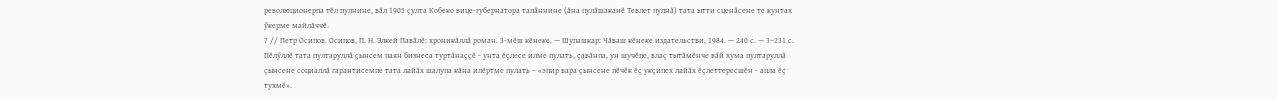революционерпа тӗл пулнине, вӑл 1905 ҫулта Кобеко вице-губернатора тапӑннине (ӑна пулӑшаканӗ Тевлет пулнӑ) тата ытти сценӑсене те кунтах ӳкерме майлӑччӗ.
7 // Петр Осипов. Осипов, П. Н. Элкей Павӑлӗ: хроникӑллӑ роман. 3-мӗш кӗнеке. — Шупашкар: Чӑваш кӗнеке издательстви, 1984. — 240 с. — 3–231 с.
Пӗлӳллӗ тата пултаруллӑ ҫынсем паян бизнеса туртӑнаҫҫӗ - унта ӗҫлесе илме пулать, ҫавӑнпа, ун шучӗпе, влаҫ тытӑмӗнче вӑй хума пултаруллӑ ҫынсене социаллӑ гарантисемпе тата лайӑх шалупа кӑна илӗртме пулать – «эпир вара ҫынсене пӗчӗк ӗҫ укҫипех лайӑх ӗҫлеттересшӗн - апла ӗҫ тухмӗ».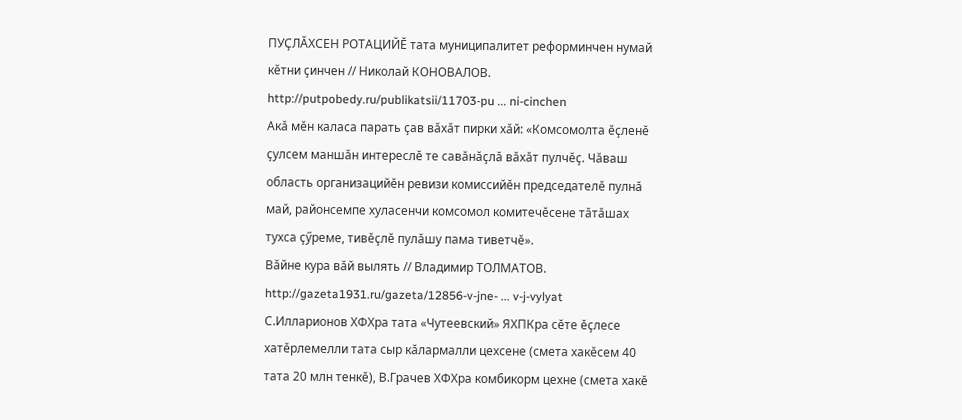ПУҪЛӐХСЕН РОТАЦИЙӖ тата муниципалитет реформинчен нумай кӗтни ҫинчен // Николай КОНОВАЛОВ. http://putpobedy.ru/publikatsii/11703-pu ... ni-cinchen
Акӑ мӗн каласа парать ҫав вӑхӑт пирки хӑй: «Комсомолта ӗҫленӗ ҫулсем маншӑн интереслӗ те савӑнӑҫлӑ вӑхӑт пулчӗҫ. Чӑваш область организацийӗн ревизи комиссийӗн председателӗ пулнӑ май, районсемпе хуласенчи комсомол комитечӗсене тӑтӑшах тухса ҫӳреме, тивӗҫлӗ пулӑшу пама тиветчӗ».
Вӑйне кура вӑй вылять // Владимир ТОЛМАТОВ. http://gazeta1931.ru/gazeta/12856-v-jne- ... v-j-vylyat
С.Илларионов ХФХра тата «Чутеевский» ЯХПКра сӗте ӗҫлесе хатӗрлемелли тата сыр кӑлармалли цехсене (смета хакӗсем 40 тата 20 млн тенкӗ), В.Грачев ХФХра комбикорм цехне (смета хакӗ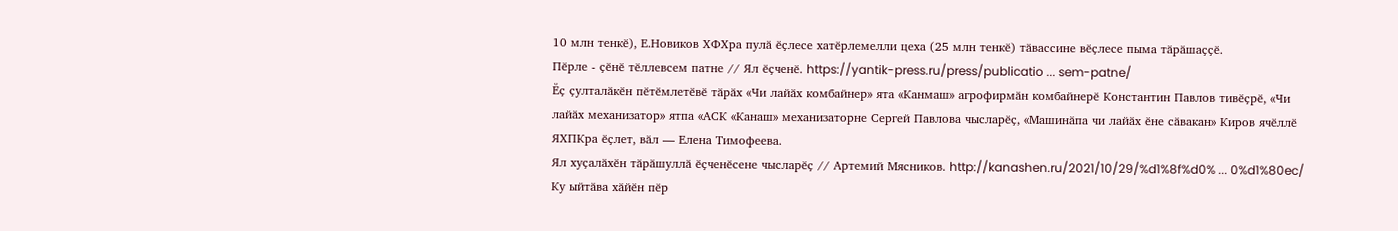10 млн тенкӗ), Е.Новиков ХФХра пулӑ ӗҫлесе хатӗрлемелли цеха (25 млн тенкӗ) тӑвассине вӗҫлесе пыма тӑрӑшаҫҫӗ.
Пӗрле - ҫӗнӗ тӗллевсем патне // Ял ӗҫченӗ. https://yantik-press.ru/press/publicatio ... sem-patne/
Ӗҫ ҫулталӑкӗн пӗтӗмлетӗвӗ тӑрӑх «Чи лайӑх комбайнер» ята «Канмаш» агрофирмӑн комбайнерӗ Константин Павлов тивӗҫрӗ, «Чи лайӑх механизатор» ятпа «АСК «Канаш» механизаторне Сергей Павлова чысларӗҫ, «Машинӑпа чи лайӑх ӗне сӑвакан» Киров ячӗллӗ ЯХПКра ӗҫлет, вӑл — Елена Тимофеева.
Ял хуҫалӑхӗн тӑрӑшуллӑ ӗҫченӗсене чысларӗҫ // Артемий Мясников. http://kanashen.ru/2021/10/29/%d1%8f%d0% ... 0%d1%80ec/
Ку ыйтӑва хӑйӗн пӗр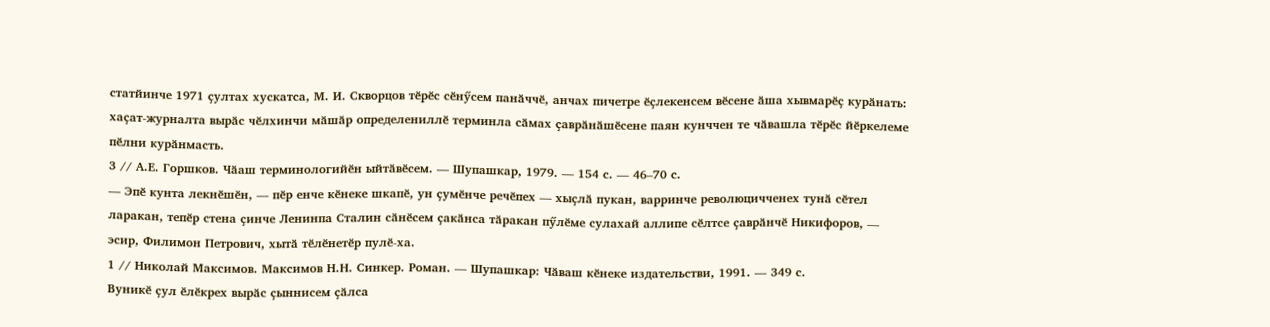статйинче 1971 ҫултах хускатса, М. И. Скворцов тӗрӗс сӗнӳсем панӑччӗ, анчах пичетре ӗҫлекенсем вӗсене ӑша хывмарӗҫ курӑнать: хаҫат-журналта вырӑс чӗлхинчи мӑшӑр определениллӗ терминла сӑмах ҫаврӑнӑшӗсене паян кунччен те чӑвашла тӗрӗс йӗркелеме пӗлни курӑнмасть.
3 // А.Е. Горшков. Чӑаш терминологийӗн ыйтӑвӗсем. — Шупашкар, 1979. — 154 с. — 46–70 с.
— Эпӗ кунта лекнӗшӗн, — пӗр енче кӗнеке шкапӗ, ун ҫумӗнче речӗпех — хыҫлӑ пукан, варринче революцичченех тунӑ сӗтел ларакан, тепӗр стена ҫинче Ленинпа Сталин сӑнӗсем ҫакӑнса тӑракан пӳлӗме сулахай аллипе сӗлтсе ҫаврӑнчӗ Никифоров, — эсир, Филимон Петрович, хытӑ тӗлӗнетӗр пулӗ-ха.
1 // Николай Максимов. Максимов Н.Н. Синкер. Роман. — Шупашкар: Чӑваш кӗнеке издательстви, 1991. — 349 с.
Вуникӗ ҫул ӗлӗкрех вырӑс ҫыннисем ҫӑлса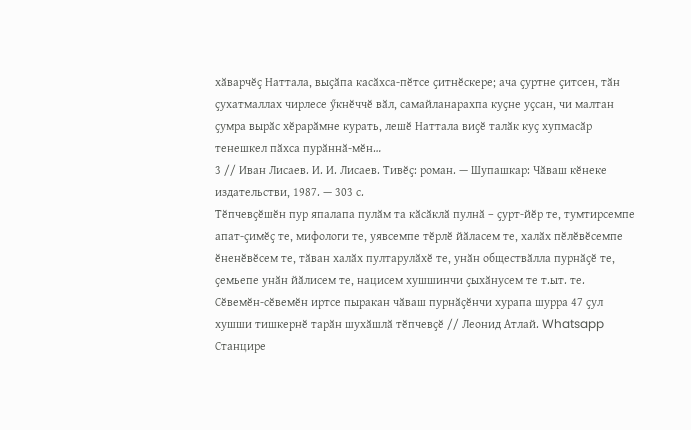хӑварчӗҫ Наттала, выҫӑпа касӑхса-пӗтсе ҫитнӗскере; ача ҫуртне ҫитсен, тӑн ҫухатмаллах чирлесе ӳкнӗччӗ вӑл, самайланарахпа куҫне уҫсан, чи малтан ҫумра вырӑс хӗрарӑмне курать, лешӗ Наттала виҫӗ талӑк куҫ хупмасӑр тенешкел пӑхса пурӑннӑ-мӗн…
3 // Иван Лисаев. И. И. Лисаев. Тивӗҫ: роман. — Шупашкар: Чӑваш кӗнеке издательстви, 1987. — 303 с.
Тӗпчевҫӗшӗн пур япалапа пулӑм та кӑсӑклӑ пулнӑ – ҫурт-йӗр те, тумтирсемпе апат-ҫимӗҫ те, мифологи те, уявсемпе тӗрлӗ йӑласем те, халӑх пӗлӗвӗсемпе ӗненӗвӗсем те, тӑван халӑх пултарулӑхӗ те, унӑн обществӑлла пурнӑҫӗ те, ҫемьепе унӑн йӑлисем те, нацисем хушшинчи ҫыхӑнусем те т.ыт. те.
Сӗвемӗн-сӗвемӗн иртсе пыракан чӑваш пурнӑҫӗнчи хурапа шурра 47 ҫул хушши тишкернӗ тарӑн шухӑшлӑ тӗпчевҫӗ // Леонид Атлай. Whatsapp
Станцире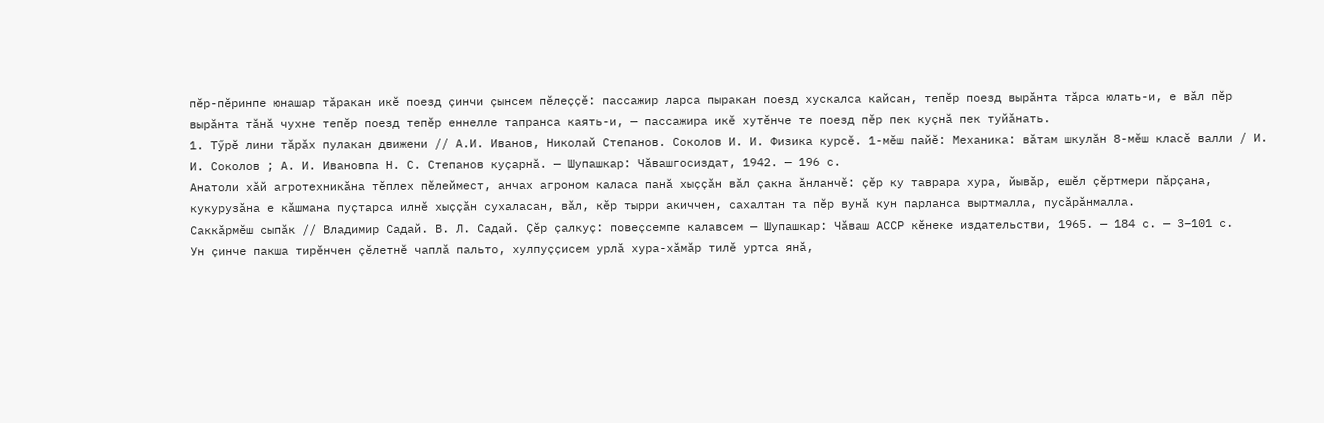пӗр-пӗринпе юнашар тӑракан икӗ поезд ҫинчи ҫынсем пӗлеҫҫӗ: пассажир ларса пыракан поезд хускалса кайсан, тепӗр поезд вырӑнта тӑрса юлать-и, е вӑл пӗр вырӑнта тӑнӑ чухне тепӗр поезд тепӗр еннелле тапранса каять-и, — пассажира икӗ хутӗнче те поезд пӗр пек куҫнӑ пек туйӑнать.
1. Тӳрӗ лини тӑрӑх пулакан движени // А.И. Иванов, Николай Степанов. Соколов И. И. Физика курсӗ. 1-мӗш пайӗ: Механика: вӑтам шкулӑн 8-мӗш класӗ валли / И. И. Соколов ; А. И. Ивановпа Н. С. Степанов куҫарнӑ. — Шупашкар: Чӑвашгосиздат, 1942. — 196 с.
Анатоли хӑй агротехникӑна тӗплех пӗлеймест, анчах агроном каласа панӑ хыҫҫӑн вӑл ҫакна ӑнланчӗ: ҫӗр ку таврара хура, йывӑр, ешӗл ҫӗртмери пӑрҫана, кукурузӑна е кӑшмана пуҫтарса илнӗ хыҫҫӑн сухаласан, вӑл, кӗр тырри акиччен, сахалтан та пӗр вунӑ кун парланса выртмалла, пусӑрӑнмалла.
Саккӑрмӗш сыпӑк // Владимир Садай. В. Л. Садай. Ҫӗр ҫалкуҫ: повеҫсемпе калавсем — Шупашкар: Чӑваш АССР кӗнеке издательстви, 1965. — 184 с. — 3–101 с.
Ун ҫинче пакша тирӗнчен ҫӗлетнӗ чаплӑ пальто, хулпуҫҫисем урлӑ хура-хӑмӑр тилӗ уртса янӑ,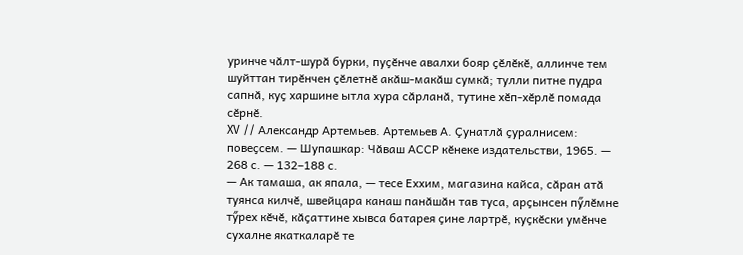уринче чӑлт-шурӑ бурки, пуҫӗнче авалхи бояр ҫӗлӗкӗ, аллинче тем шуйттан тирӗнчен ҫӗлетнӗ акӑш-макӑш сумкӑ; тулли питне пудра сапнӑ, куҫ харшине ытла хура сӑрланӑ, тутине хӗп-хӗрлӗ помада сӗрнӗ.
XV // Александр Артемьев. Артемьев А. Ҫунатлӑ ҫуралнисем: повеҫсем. — Шупашкар: Чӑваш АССР кӗнеке издательстви, 1965. — 268 с. — 132–188 с.
— Ак тамаша, ак япала, — тесе Еххим, магазина кайса, сӑран атӑ туянса килчӗ, швейцара канаш панӑшӑн тав туса, арҫынсен пӳлӗмне тӳрех кӗчӗ, кӑҫаттине хывса батарея ҫине лартрӗ, куҫкӗски умӗнче сухалне якаткаларӗ те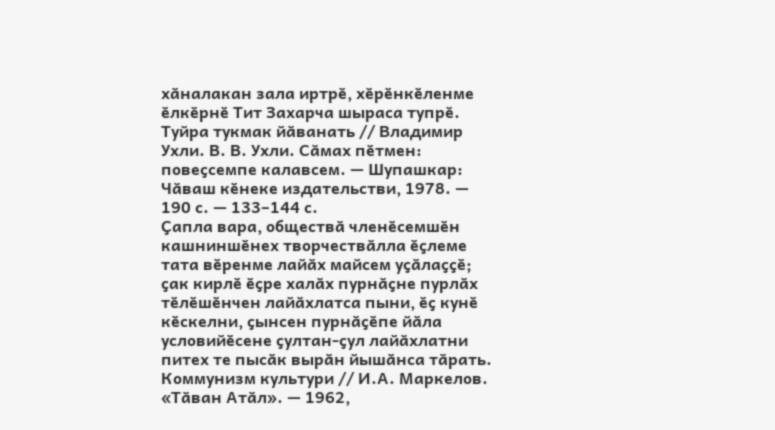хӑналакан зала иртрӗ, хӗрӗнкӗленме ӗлкӗрнӗ Тит Захарча шыраса тупрӗ.
Туйра тукмак йӑванать // Владимир Ухли. В. В. Ухли. Сӑмах пӗтмен: повеҫсемпе калавсем. — Шупашкар: Чӑваш кӗнеке издательстви, 1978. — 190 с. — 133–144 с.
Ҫапла вара, обществӑ членӗсемшӗн кашниншӗнех творчествӑлла ӗҫлеме тата вӗренме лайӑх майсем уҫӑлаҫҫӗ; ҫак кирлӗ ӗҫре халӑх пурнӑҫне пурлӑх тӗлӗшӗнчен лайӑхлатса пыни, ӗҫ кунӗ кӗскелни, ҫынсен пурнӑҫӗпе йӑла условийӗсене ҫултан-ҫул лайӑхлатни питех те пысӑк вырӑн йышӑнса тӑрать.
Коммунизм культури // И.А. Маркелов. «Тӑван Атӑл». — 1962,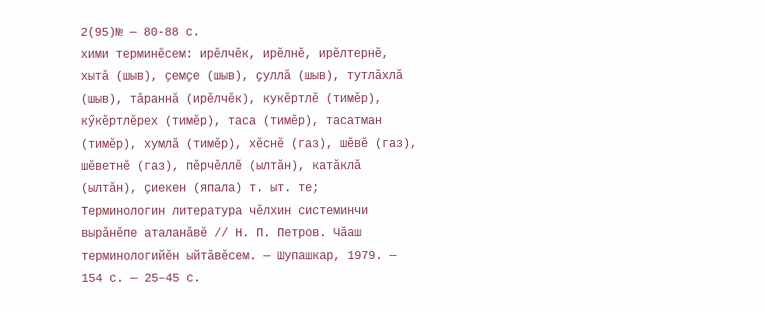2(95)№ — 80-88 с.
хими терминӗсем: ирӗлчӗк, ирӗлнӗ, ирӗлтернӗ, хытӑ (шыв), ҫемҫе (шыв), ҫуллӑ (шыв), тутлӑхлӑ (шыв), тӑраннӑ (ирӗлчӗк), кукӗртлӗ (тимӗр), кӳкӗртлӗрех (тимӗр), таса (тимӗр), тасатман (тимӗр), хумлӑ (тимӗр), хӗснӗ (газ), шӗвӗ (газ), шӗветнӗ (газ), пӗрчӗллӗ (ылтӑн), катӑклӑ (ылтӑн), ҫиекен (япала) т. ыт. те;
Терминологин литература чӗлхин системинчи вырӑнӗпе аталанӑвӗ // Н. П. Петров. Чӑаш терминологийӗн ыйтӑвӗсем. — Шупашкар, 1979. — 154 с. — 25–45 с.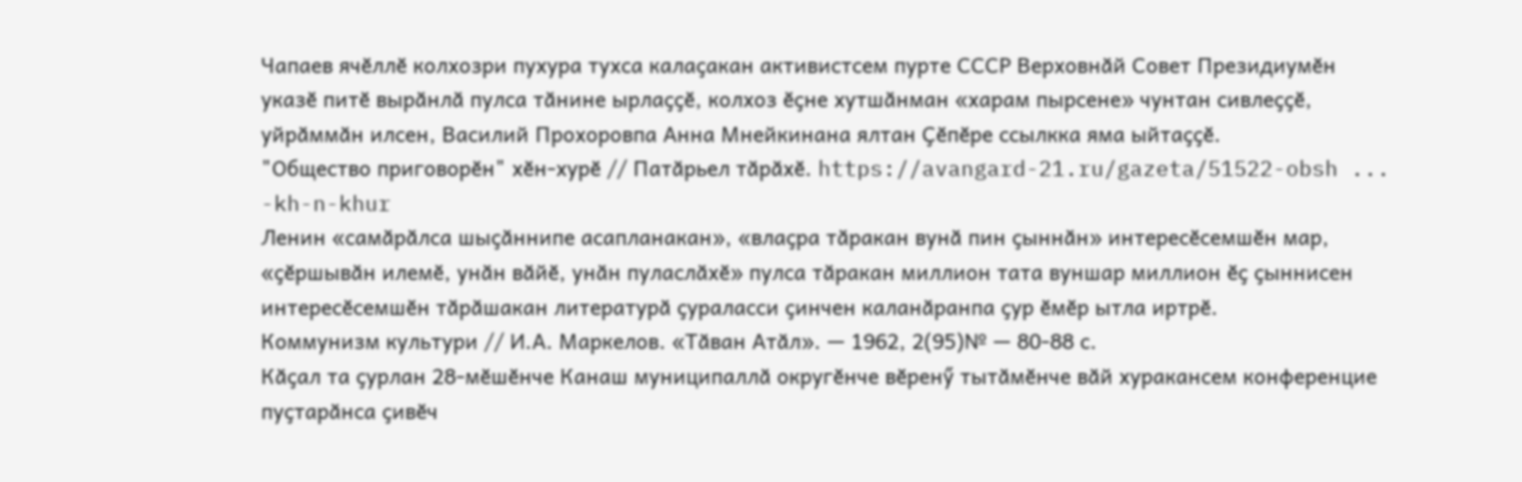Чапаев ячӗллӗ колхозри пухура тухса калаҫакан активистсем пурте СССР Верховнӑй Совет Президиумӗн указӗ питӗ вырӑнлӑ пулса тӑнине ырлаҫҫӗ, колхоз ӗҫне хутшӑнман «харам пырсене» чунтан сивлеҫҫӗ, уйрӑммӑн илсен, Василий Прохоровпа Анна Мнейкинана ялтан Ҫӗпӗре ссылкка яма ыйтаҫҫӗ.
"Общество приговорӗн" хӗн-хурӗ // Патӑрьел тӑрӑхӗ. https://avangard-21.ru/gazeta/51522-obsh ... -kh-n-khur
Ленин «самӑрӑлса шыҫӑннипе асапланакан», «влаҫра тӑракан вунӑ пин ҫыннӑн» интересӗсемшӗн мар, «ҫӗршывӑн илемӗ, унӑн вӑйӗ, унӑн пуласлӑхӗ» пулса тӑракан миллион тата вуншар миллион ӗҫ ҫыннисен интересӗсемшӗн тӑрӑшакан литературӑ ҫураласси ҫинчен каланӑранпа ҫур ӗмӗр ытла иртрӗ.
Коммунизм культури // И.А. Маркелов. «Тӑван Атӑл». — 1962, 2(95)№ — 80-88 с.
Кӑҫал та ҫурлан 28-мӗшӗнче Канаш муниципаллӑ округӗнче вӗренӳ тытӑмӗнче вӑй хуракансем конференцие пуҫтарӑнса ҫивӗч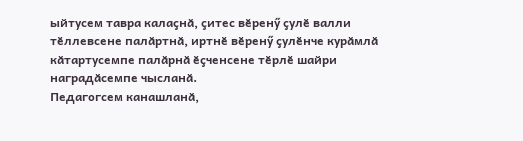ыйтусем тавра калаҫнӑ, ҫитес вӗренӳ ҫулӗ валли тӗллевсене палӑртнӑ, иртнӗ вӗренӳ ҫулӗнче курӑмлӑ кӑтартусемпе палӑрнӑ ӗҫченсене тӗрлӗ шайри наградӑсемпе чысланӑ.
Педагогсем канашланӑ,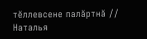тӗллевсене палӑртнӑ // Наталья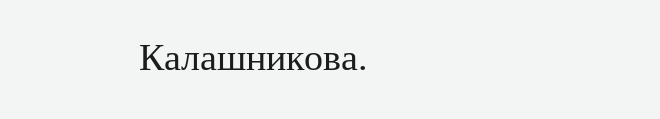Калашникова.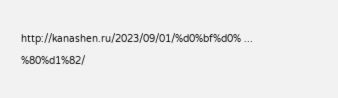http://kanashen.ru/2023/09/01/%d0%bf%d0% ... %80%d1%82/